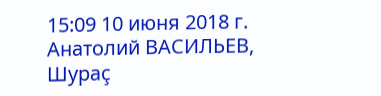15:09 10 июня 2018 г.
Анатолий ВАСИЛЬЕВ, Шураç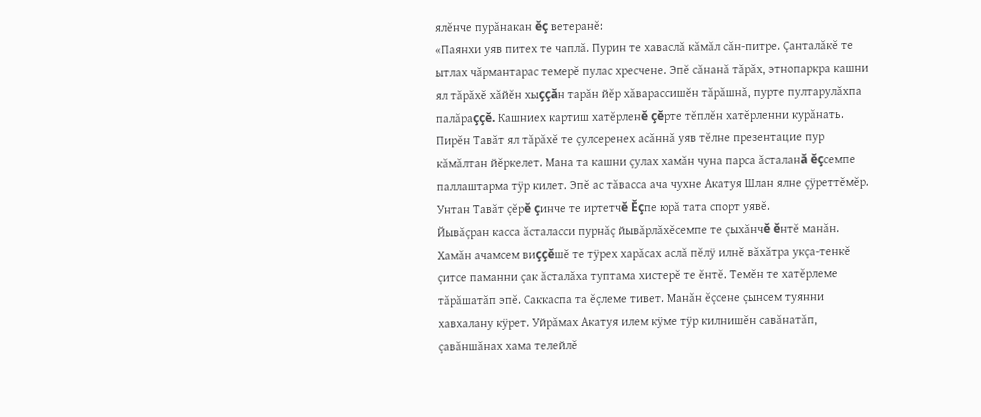ялĕнче пурăнакан ĕç ветеранĕ:
«Паянхи уяв питех те чаплă. Пурин те хаваслă кăмăл сăн-питре. Çанталăкĕ те ытлах чăрмантарас темерĕ пулас хресчене. Эпĕ сăнанă тăрăх, этнопаркра кашни ял тăрăхĕ хăйĕн хыççăн тарăн йĕр хăварассишĕн тăрăшнă, пурте пултарулăхпа палăраççĕ. Кашниех картиш хатĕрленĕ çĕрте тĕплĕн хатĕрленни курăнать. Пирĕн Тавăт ял тăрăхĕ те çулсеренех асăннă уяв тĕлне презентацие пур кăмăлтан йĕркелет. Мана та кашни çулах хамăн чуна парса ăсталанă ĕçсемпе паллаштарма тÿр килет. Эпĕ ас тăвасса ача чухне Акатуя Шлан ялне çÿреттĕмĕр. Унтан Тавăт çĕрĕ çинче те иртетчĕ Ĕçпе юрă тата спорт уявĕ.
Йывăçран касса ăсталасси пурнăç йывăрлăхĕсемпе те çыхăнчĕ ĕнтĕ манăн. Хамăн ачамсем виççĕшĕ те тÿрех харăсах аслă пĕлÿ илнĕ вăхăтра укçа-тенкĕ çитсе паманни çак ăсталăха туптама хистерĕ те ĕнтĕ. Темĕн те хатĕрлеме тăрăшатăп эпĕ. Саккаспа та ĕçлеме тивет. Манăн ĕçсене çынсем туянни хавхалану кÿрет. Уйрăмах Акатуя илем кÿме тÿр килнишĕн савăнатăп, çавăншăнах хама телейлĕ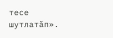тесе шутлатăп».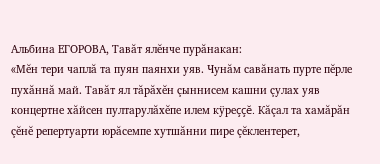Альбина ЕГОРОВА, Тавăт ялĕнче пурăнакан:
«Мĕн тери чаплă та пуян паянхи уяв. Чунăм савăнать пурте пĕрле пухăннă май. Тавăт ял тăрăхĕн çыннисем кашни çулах уяв концертне хăйсен пултарулăхĕпе илем кÿреççĕ. Кăçал та хамăрăн çĕнĕ репертуарти юрăсемпе хутшăнни пире çĕклентерет,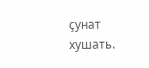çунат хушать.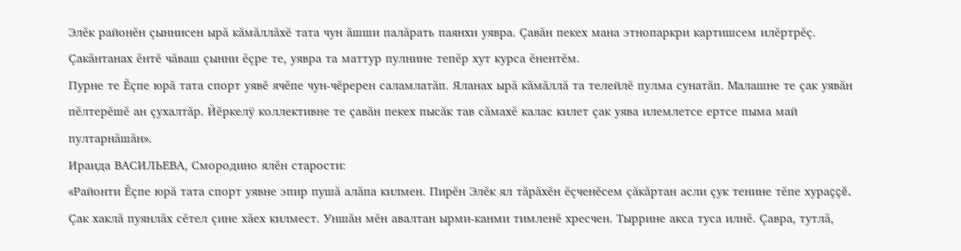Элĕк районĕн çыннисен ырă кăмăллăхĕ тата чун ăшши палăрать паянхи уявра. Çавăн пекех мана этнопаркри картишсем илĕртрĕç. Çакăнтанах ĕнтĕ чăваш çынни ĕçре те, уявра та маттур пулнине тепĕр хут курса ĕнентĕм.
Пурне те Ĕçпе юрă тата спорт уявĕ ячĕпе чун-чĕререн саламлатăп. Яланах ырă кăмăллă та телейлĕ пулма сунатăп. Малашне те çак уявăн пĕлтерĕшĕ ан çухалтăр. Йĕркелÿ коллективне те çавăн пекех пысăк тав сăмахĕ калас килет çак уява илемлетсе ертсе пыма май пултарнăшăн».
Ираида ВАСИЛЬЕВА, Смородино ялĕн старости:
«Районти Ĕçпе юрă тата спорт уявне эпир пушă алăпа килмен. Пирĕн Элĕк ял тăрăхĕн ĕçченĕсем çăкăртан асли çук тенине тĕпе хураççĕ. Çак хаклă пуянлăх сĕтел çине хăех килмест. Уншăн мĕн авалтан ырми-канми тимленĕ хресчен. Тыррине акса туса илнĕ. Çавра, тутлă,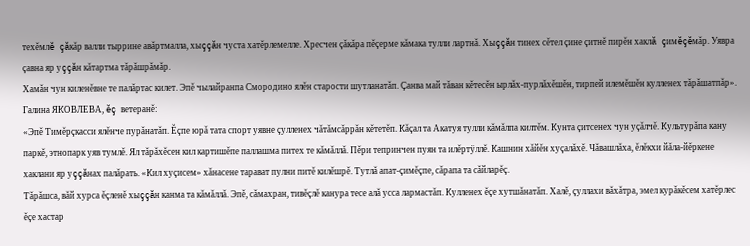техĕмлĕ çăкăр валли тыррине авăртмалла, хыççăн чуста хатĕрлемелле. Хресчен çăкăра пĕçерме кăмака тулли лартнă. Хыççăн тинех сĕтел çине çитнĕ пирĕн хаклă çимĕçĕмăр. Уявра çавна яр уççăн кăтартма тăрăшрăмăр.
Хамăн чун киленĕвне те палăртас килет. Эпĕ чылайранпа Смородино ялĕн старости шутланатăп. Çанва май тăван кĕтесĕн ырлăх-пурлăхĕшĕн, тирпей илемĕшĕн кулленех тăрăшатпăр».
Галина ЯКОВЛЕВА, ĕç ветеранĕ:
«Эпĕ Тимĕрçкасси ялĕнче пурăнатăп. Ĕçпе юрă тата спорт уявне çулленех чăтăмсăррăн кĕтетĕп. Кăçал та Акатуя тулли кăмăлпа килтĕм. Кунта çитсенех чун уçăлчĕ. Культурăпа кану паркĕ, этнопарк уяв тумлĕ. Ял тăрăхĕсен кил картишĕпе паллашма питех те кăмăллă. Пĕри тепринчен пуян та илĕртÿллĕ. Кашнин хăйĕн хуçалăхĕ. Чăвашлăха, ĕлĕкхи йăла-йĕркене хаклани яр уççăнах палăрать. «Кил хуçисем» хăнасене тарават пулни питĕ килĕшрĕ. Тутлă апат-çимĕçпе, сăрапа та сăйларĕç.
Тăрăшса, вăй хурса ĕçленĕ хыççăн канма та кăмăллă. Эпĕ, сăмахран, тивĕçлĕ канура тесе алă усса лармастăп. Кулленех ĕçе хутшăнатăп. Халĕ, çуллахи вăхăтра, эмел курăкĕсем хатĕрлес ĕçе хастар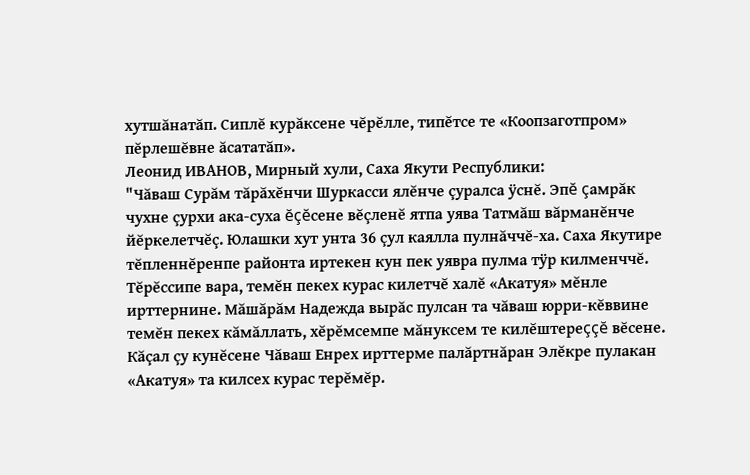хутшăнатăп. Сиплĕ курăксене чĕрĕлле, типĕтсе те «Коопзаготпром» пĕрлешĕвне ăсататăп».
Леонид ИВАНОВ, Мирный хули, Саха Якути Республики:
"Чăваш Сурăм тăрăхĕнчи Шуркасси ялĕнче çуралса ÿснĕ. Эпĕ çамрăк чухне çурхи ака-суха ĕçĕсене вĕçленĕ ятпа уява Татмăш вăрманĕнче йĕркелетчĕç. Юлашки хут унта 36 çул каялла пулнăччĕ-ха. Саха Якутире тĕпленнĕренпе районта иртекен кун пек уявра пулма тÿр килменччĕ. Тĕрĕссипе вара, темĕн пекех курас килетчĕ халĕ «Акатуя» мĕнле ирттернине. Мăшăрăм Надежда вырăс пулсан та чăваш юрри-кĕввине темĕн пекех кăмăллать, хĕрĕмсемпе мăнуксем те килĕштереççĕ вĕсене.
Кăçал çу кунĕсене Чăваш Енрех ирттерме палăртнăран Элĕкре пулакан «Акатуя» та килсех курас терĕмĕр.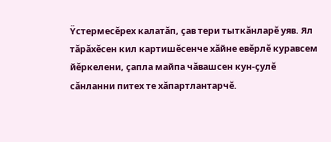Ÿстермесĕрех калатăп, çав тери тыткăнларĕ уяв. Ял тăрăхĕсен кил картишĕсенче хăйне евĕрлĕ куравсем йĕркелени, çапла майпа чăвашсен кун-çулĕ сăнланни питех те хăпартлантарчĕ.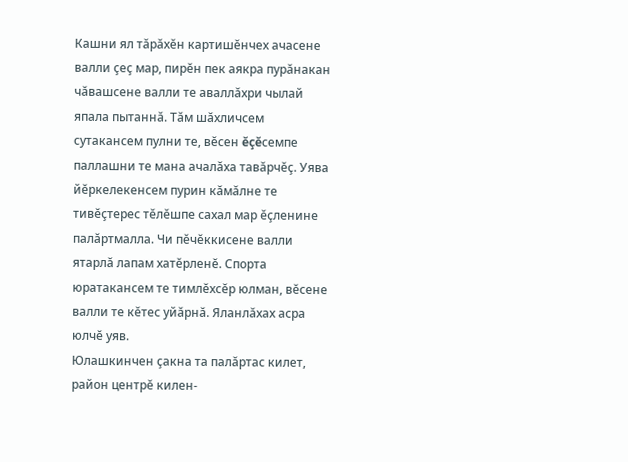Кашни ял тăрăхĕн картишĕнчех ачасене валли çеç мар, пирĕн пек аякра пурăнакан чăвашсене валли те аваллăхри чылай япала пытаннă. Тăм шăхличсем сутакансем пулни те, вĕсен ĕçĕсемпе паллашни те мана ачалăха тавăрчĕç. Уява йĕркелекенсем пурин кăмăлне те тивĕçтерес тĕлĕшпе сахал мар ĕçленине палăртмалла. Чи пĕчĕккисене валли ятарлă лапам хатĕрленĕ. Спорта юратакансем те тимлĕхсĕр юлман, вĕсене валли те кĕтес уйăрнă. Яланлăхах асра юлчĕ уяв.
Юлашкинчен çакна та палăртас килет, район центрĕ килен-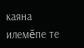каяна илемĕпе те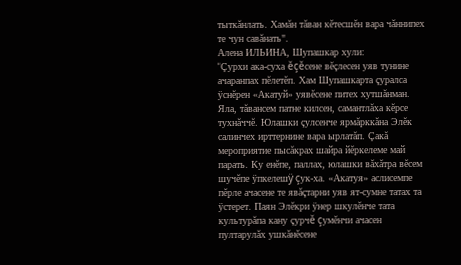тыткăнлать. Хамăн тăван кĕтесшĕн вара чăннипех те чун савăнать".
Алена ИЛЬИНА, Шупашкар хули:
"Çурхи ака-суха ĕçĕсене вĕçлесен уяв тунине ачаранпах пĕлетĕп. Хам Шупашкарта çуралса ÿснĕрен «Акатуй» уявĕсене питех хутшăнман. Яла, тăвансем патне килсен, самантлăха кĕрсе тухнăччĕ. Юлашки çулсенче ярмăрккăна Элĕк салинчех ирттернине вара ырлатăп. Çакă мероприятие пысăкрах шайра йĕркелеме май парать. Ку енĕпе, паллах, юлашки вăхăтра вĕсем шучĕпе ÿпкелешÿ çук-ха. «Акатуя» аслисемпе пĕрле ачасене те явăçтарни уяв ят-сумне татах та ÿстерет. Паян Элĕкри ÿнер шкулĕнче тата культурăпа кану çурчĕ çумĕнчи ачасен пултарулăх ушкăнĕсене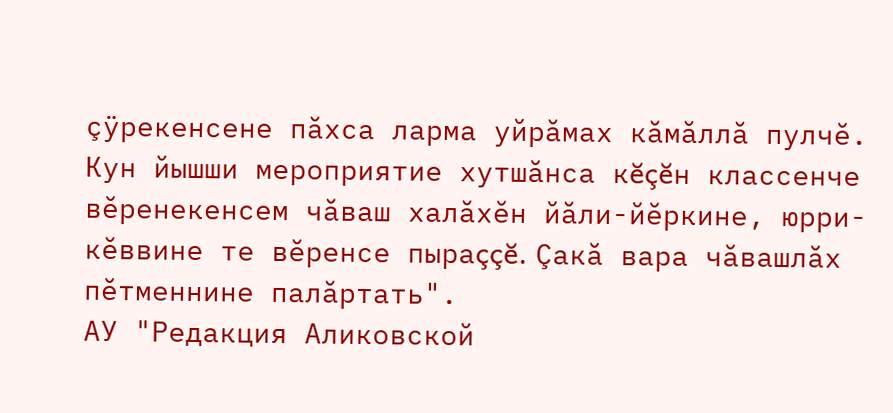çÿрекенсене пăхса ларма уйрăмах кăмăллă пулчĕ. Кун йышши мероприятие хутшăнса кĕçĕн классенче вĕренекенсем чăваш халăхĕн йăли-йĕркине, юрри-кĕввине те вĕренсе пыраççĕ. Çакă вара чăвашлăх пĕтменнине палăртать".
АУ "Редакция Аликовской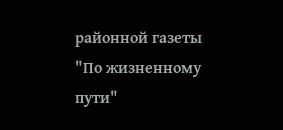районной газеты "По жизненному пути"